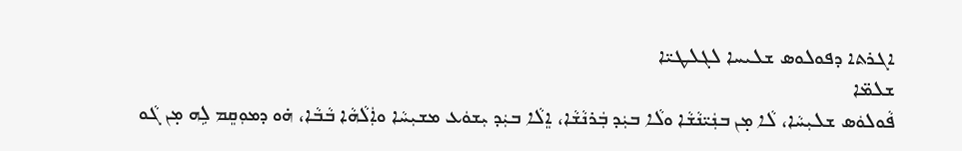ܐܓܪܬ‌ܐ ܕܦܘܠܘܣ ܫܠܝܚܐ ܠܓܠܛܝ̈ܐ
ܫܠܡ̈ܐ
ܦܵܘܠܘܿܣ ܫܠܝܼܚܵܐ، ܠܵܐ ܡ̣ܢ ܒܢܲܝ̈ܢܵܫܵܐ ܘܠܵܐ ܒܝܲܕ ܒܲܪܢܵܫܵܐ، ܐܸܠܵܐ ܒܝܲܕ ܝܼܫܘܿܥ ܡܫܝܼܚܵܐ ܘܐܲܠܵܗܵܐ ܒܵܒܵܐ، ܗ̇ܘ ܕܡܘܼܩܸܡ ܠܹܗ ܡ̣ܢ ܓܵܘ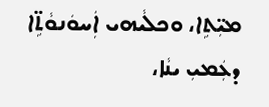ܡܝܼ̈ܬܹ‌ܐ، ܘܟܠܵܝܗ‌ܝ ܐܲܚܘܿܢܘܵܬܹ̈‌ܐ ܕܥܲܡܝܼ ܝܢܵܐ،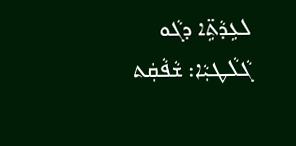ܠܥܹܕܵܬܹ̈‌ܐ ܕܓܵܘ ܓܵܠܵܛܝܼܵܐ: ܫܵܦܵܩܲܬ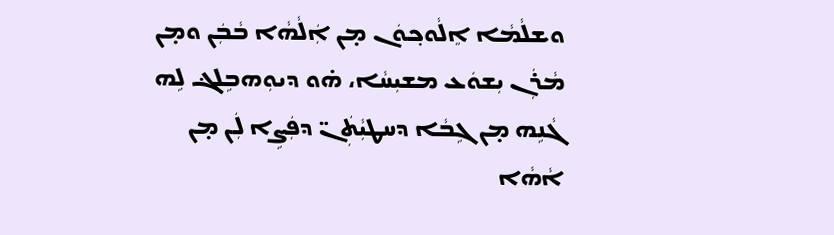ܘܫܠܵܡܵܐ ܐܸܠܵܘܟ݂ܘܿܢ ܡ̣ܢ ܐܲܠܵܗܵܐ ܒܵܒܲܢ ܘܡ̣ܢ ܡܵܪܲܢ ܝܼܫܘܿܥ ܡܫܝܼܚܵܐ، ܗ̇ܘ ܕܝܘܼܗܒܹܠܔ ܠܹܗ ܓܵܢܹܗ ܡ̣ܢ ܓܹܒܵܐ ܕܚܛܝܼܵܬܲܢ̈ ܕܦܲܨܹܐ ܠܲܢ ܡ̣ܢ ܐܵܗܵܐ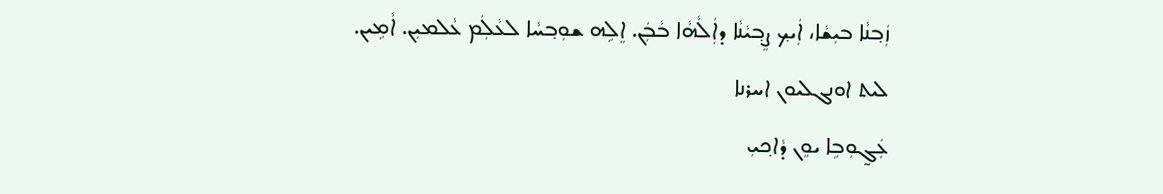ܙܲܒ݂ܢܵܐ ܒܝܼܫܵܐ، ܐܲܝܟ݂ ܨܸܒ݂ܝܵܢܵܐ ܕܐܲܠܵܗܵܐ ܒܵܒܲܢ. ܐܸܠܹܗ ܫܘܼܒ݂ܚܵܐ ܠܥܵܠܲܡ ܥܵܠܡܝܼܢ. ܐܵܡܹܝܢ.
ܠܝܬ ܐܘܢܓܠܝܘܢ ܐܚܪܢܐ
ܥܲܓ̰ܘܼܒܹܐ ܝܘܸܢ ܕܵܐܟ݂ܝܼ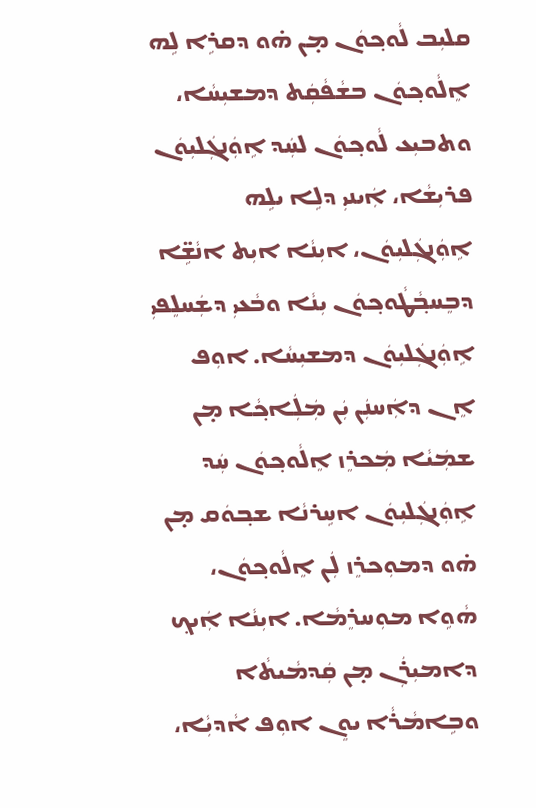ܩܠܝܼܒ ܠܵܘܟ݂ܘܿܢ ܡ̣ܢ ܗ̇ܘ ܕܩܪܹܐ ܠܹܗ ܐܸܠܵܘܟ݂ܘܿܢ ܒܫܵܦܵܩܲܬ ܕܡܫܝܼܚܵܐ، ܘܬܒܝܼܥ ܠܵܘܟ݂ܘܿܢ ܠܚܲܕ ܐܹܘܲܢܓܲܠܝܼܘܿܢ ܦܪܝܼܫܵܐ، ܐܲܝܢܝܼ ܕܠܹܐ ܝܠܹܗ ܐܹܘܲܢܓܲܠܝܼܘܿܢ، ܐܝܼܢܵܐ ܐܝܼܬ ܐܢܵܫܹ̈ܐ ܕܒܸܚܒ݂ܵܛܵܘܟ݂ܘܿܢ ܝܼܢܵܐ ܘܒܵܥܝܼ ܕܫܲܚܠܸܦܝܼ ܐܹܘܲܢܓܲܠܝܼܘܿܢ ܕܡܫܝܼܚܵܐ. ܐܘܼܦ ܐܸܢ ܕܐܲܚܢܲܢ ܝܲܢ ܡܲܠܲܐܟ݂ܵܐ ܡ̣ܢ ܫܡܲܝܵܐ ܡܲܟܪܸܙ ܐܸܠܵܘܟ݂ܘܿܢ ܚܲܕ ܐܹܘܲܢܓܲܠܝܼܘܿܢ ܐܚܹܪܢܵܐ ܫܒ݂ܘܿܩ ܡ̣ܢ ܗ̇ܘ ܕܡܘܼܟܪܸܙ ܠܲܢ ܐܸܠܵܘܟ݂ܘܿܢ، ܗܵܘܹܐ ܡܘܼܚܪܸܡܵܐ. ܐܝܼܢܵܐ ܐܲܝܟ݂ ܕܐܡܝܼܪܲܢ ܡ̣ܢ ܩܲܕܡܵܝܬܵ‌ܐ ܘܒܹܐܡܵܪܵܐ ܝܘܸܢ ܐܘܼܦ ܐܵܕܝܼܵܐ،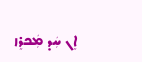ܐܸܢ ܚܲܕ ܡܲܟܪܸܙ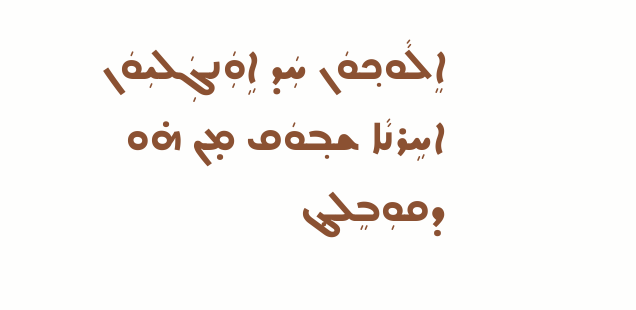ܐܸܠܵܘܟ݂ܘܿܢ ܚܲܕ ܐܹܘܲܢܓܲܠܝܼܘܿܢ ܐܚܹܪܢܵܐ ܫܒ݂ܘܿܩ ܡ̣ܢ ܗ̇ܘ ܕܩܘܼܒܸܠܔ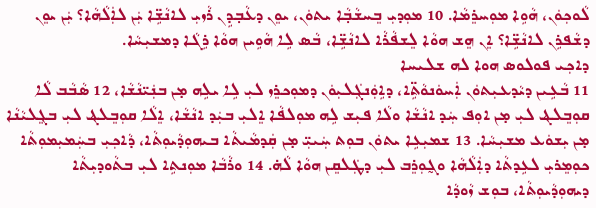ܠܵܘܟ݂ܘܿܢ، ܗܵܘܹܐ ܡܘܼܚܪܸܡܵܐ. 10 ܡܘܼܕܝܼ ܒܸܚܫܵܒ݂ܵܐ ܝܬܘܿܢ، ܝܘܸܢ ܕܥܵܒ݂ܕܹܢ ܪܵܙܝܼ ܠܐܢܵܫܹ̈ܐ ܝܲܢ ܠܐܲܠܵܗܵܐ؟ ܝܲܢ ܝܘܸܢ ܕܫܵܦܪܹܢ ܠܐܢܵܫܹ̈ܐ؟ ܐܸܢ ܗܸܫ ܗܘܵܐ ܠܸܫܦܵܪܵܐ ܠܐܢܵܫܹ̈ܐ، ܒܵܣ ܠܹܐ ܗܵܘܹܝܢ ܗܘܵܐ ܪܹܓܵܐ ܕܡܫܝܼܚܵܐ.
ܕܐܟ݂ܝ ܦܘܠܘܣ ܗܘܐ ܠܗ ܫܠܝܚܐ
11 ܒܵܥܹܝܢ ܕܝܵܕܥܝܼܬܘܿܢ ܐܲܚܘܿܢܘܵܬܹ̈‌ܐ، ܕܐܹܘܲܢܓܲܠܝܼܘܿܢ ܕܡܘܼܟܪܸܙ ܠܝܼ ܠܹܐ ܝܠܹܗ ܡ̣ܢ ܒܢܲܝ̈ܢܵܫܵܐ، 12 ܣܵܒܵܒ ܠܵܐ ܩܘܼܒܸܠܔ ܠܝܼ ܡ̣ܢ ܐܘܼܦ ܚܲܕ ܐܢܵܫܵܐ ܘܠܵܐ ܦܝܼܫ ܠܹܗ ܡܘܼܠܦܵܐ ܐܸܠܝܼ ܒܝܲܕ ܐܢܵܫܵܐ، ܐܸܠܵܐ ܩܘܼܒܸܠܔ ܠܝܼ ܒܓܸܠܝܵܢܵܐ ܡ̣ܢ ܝܼܫܘܿܥ ܡܫܝܼܚܵܐ. 13 ܫܡܝܼܥܹܐ ܝܬܘܿܢ ܒܘܼܬ ܚܲܝܝܼ̈ ܡ̣ܢ ܩܲܕܡܵܝܬܵ‌ܐ ܒܝܗܘܼܕܵܝܘܼܬܵ‌ܐ، ܕܵܐܟ݂ܝܼ ܒܚܲܡܝܼܡܘܼܬܵ‌ܐ ܟܘܼܡܸܪܝܼ ܠܥܹܕܬܵ‌ܐ ܕܐܲܠܵܗܵܐ ܘܓ̰ܘܼܪܸܒ ܠܝܼ ܕܛܲܠܩܸܢ ܗܘܵܐ ܠܵܗ̇. 14 ܘܪܵܒܵܐ ܡܘܼܢܬܹ‌ܐ ܠܝܼ ܒܬܵܘܕܝܼܬܵ‌ܐ ܕܝܗܘܼܕܵܝܘܼܬܵ‌ܐ، ܒܘܼܫ ܙܵܘܕܵܐ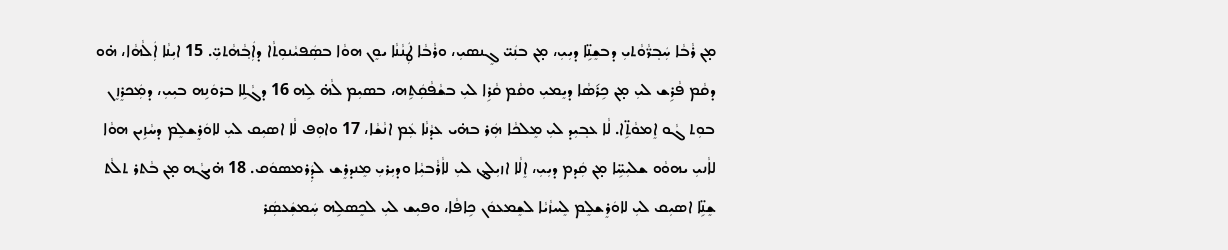ܡ̣ܢ ܪܵܒܵܐ ܚܲܒ݂ܪ̈ܵܘܵܬ‌ܝܼ ܕܒܫܸܢܹ̈ܐ ܕܝܼܝܼ، ܡ̣ܢ ܒܢܲܝ̈ ܓܸܢܣܝܼ، ܘܪܵܒܵܐ ܛܲܢܵܢܵܐ ܝܘܸܢ ܗܘܵܐ ܒܣܲܦܝܵܢܘܼܬܵ‌ܐ ܕܐܲܒ݂ܵܗܵܬ‌ܝܼ̈. 15 ܐܝܼܢܵܐ ܐܲܠܵܗܵܐ، ܗ̇ܘ ܕܩܵܡ ܦܵܪܹܫ ܠܝܼ ܡ̣ܢ ܟܹܪ݇ܣܵܐ ܕܝܸܡܝܼ ܘܩܵܡ ܩܵܪܹܐ ܠܝܼ ܒܫܵܦܵܩܲܬܹܗ، ܒܣܝܼܡ ܠܵܗ̇ ܠܹܗ 16 ܕܓܵܠܹܐ ܒܪܘܿܢܹܗ ܒܝܼܝܼ، ܕܡܲܟܪܸܙܸܢ ܒܘܼܬ ܓܵܘ ܐܸܡܘܵܬܹ̈‌ܐ. ܠܵܐ ܥܒ݂ܝܼܕ ܠܝܼ ܡܸܠܟܵܐ ܗܲܪ ܒܗ̇ܝ ܥܕܵܢܵܐ ܥܲܡ ܐܢܵܫܵܐ، 17 ܘܐܘܼܦ ܠܵܐ ܐܣܝܼܩ ܠܝܼ ܠܐܘܿܪܸܫܠܸܡ ܕܚܵܙܹܝܢ ܗܘܵܐ ܠܐܵܢܝܼ ܝܗܘܵܘ ܫܠܝܼܚܹ̈ܐ ܡ̣ܢ ܩܲܕܡ ܕܝܼܝܼ، ܐܸܠܵܐ ܐܙܝܼܠܔ ܠܝܼ ܠܐܵܪܵܒܝܼܵܐ ܘܕܝܼܪܝܼ ܡܸܢܕܪܸܫ ܠܕܲܪܡܣܘܿܩ. 18 ܗ̇ܝܓܵܗ ܡ̣ܢ ܒܵܬܪ ܬܠܵܬ ܫܸܢܹ̈ܐ ܐܣܝܼܩ ܠܝܼ ܠܐܘܿܪܸܫܠܸܡ ܠܸܚܙܵܝܵܐ ܠܫܸܡܥܘܿܢ ܟܹܐܦܵܐ، ܘܦܝܼܫ ܠܝܼ ܠܟܸܣܠܹܗ ܚܲܡܫܲܥܣܲܪ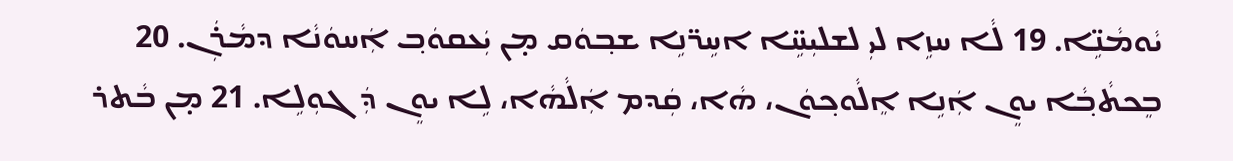ܝܵܘܡܵܢܹ̈ܐ. 19 ܠܵܐ ܚܙܹܐ ܠܝܼ ܠܫܠܝܼܚܹ̈ܐ ܐܚܹܪ̈ܢܹܐ ܫܒ݂ܘܿܩ ܡ̣ܢ ܝܲܥܩܘܿܒ݂ ܐܲܚܘܿܢܵܐ ܕܡܵܪܲܢ. 20 ܒܸܟܬܵܒ݂ܵܐ ܝܘܸܢ ܐܲܢܹܐ ܐܸܠܵܘܟ݂ܘܿܢ، ܗܵܐ، ܩܲܕܡ ܐܲܠܵܗܵܐ، ܠܹܐ ܝܘܸܢ ܕܲܓܘܼܠܹܐ. 21 ܡ̣ܢ ܒܵܬܪ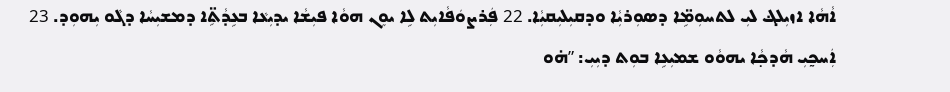ܐܵܗܵܐ ܐܙܝܼܠܔ ܠܝܼ ܠܬܚܘܼܡܹ̈ܐ ܕܣܘܼܪܝܼܵܐ ܘܕܩܝܼܠܝܼܩܝܼܵܐ. 22 ܦܲܪܨܘܿܦܵܐܝܼܬ ܠܹܐ ܝܘܸܢ ܗܘܵܐ ܦܝܼܫܵܐ ܝܕܝܼܥܵܐ ܒܥܹܕܵܬܹ̈‌ܐ ܕܡܫܝܼܚܵܐ ܕܓܵܘ ܝܼܗܘܼܕ. 23 ܐܲܚܟ̰ܝܼ ܗܵܕܟ݂ܵܐ ܝܗܘܵܘ ܫܡܝܼܥܹܐ ܒܘܼܬ ܕܝܼܝܼ: ”ܗ̇ܘ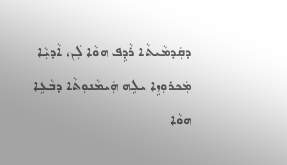ܕܩܲܕܡܵܝܬܵ‌ܐ ܪܵܕܹܦ ܗܘܵܐ ܠܲܢ، ܐܵܕܝܼܵܐ ܡܲܟܪܘܼܙܹܐ ܝܠܹܗ ܗܲܝܡܵܢܘܼܬܵ‌ܐ ܕܒܵܥܹܐ ܗܘܵܐ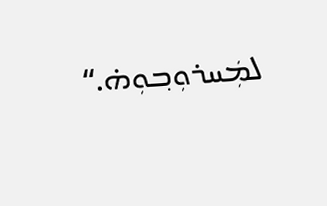ܠܡܲܚܪܘܼܒ݂ܘܼܗ̇.“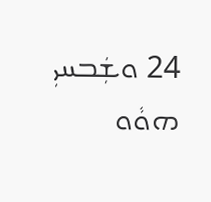24 ܘܫܲܒܚܝܼ ܗܘܵܘ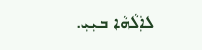ܠܐܲܠܵܗܵܐ ܒܝܼܝܼ.